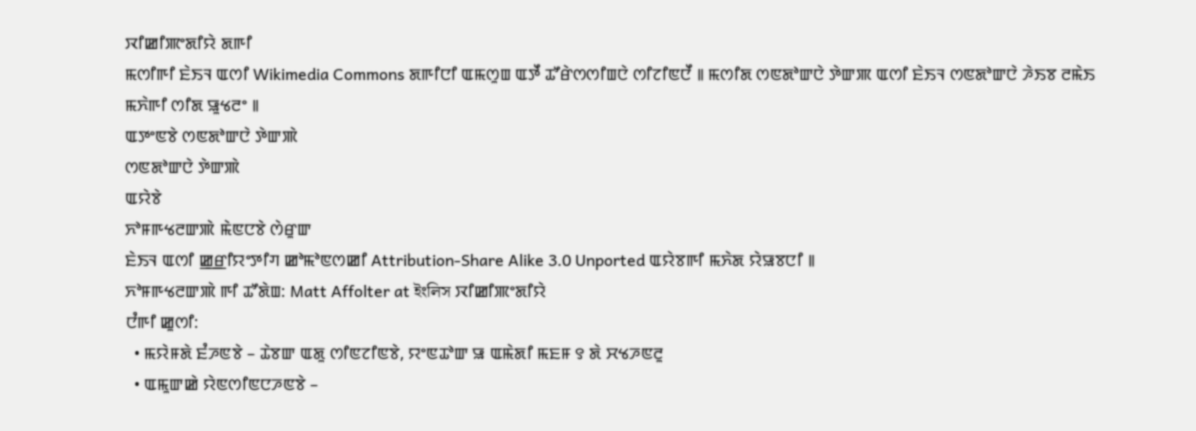ꯋꯤꯀꯤꯄꯦꯗꯤꯌꯥ ꯗꯒꯤ
ꯃꯁꯤꯒꯤ ꯐꯥꯏꯜ ꯑꯁꯤ Wikimedia Commons ꯗꯒꯤꯅꯤ ꯑꯃꯁꯨꯡ ꯑꯇꯩ ꯊꯧꯔꯥꯁꯁꯤꯡꯅꯥ ꯁꯤꯖꯤꯟꯅꯩ ꯫ ꯃꯁꯤꯗ ꯁꯟꯗꯣꯛꯅꯥ ꯇꯥꯛꯄ ꯑꯁꯤ ꯐꯥꯏꯜ ꯁꯟꯗꯣꯛꯅꯥ ꯍꯥꯏꯕ ꯂꯃꯥꯏ ꯃꯈꯥꯒꯤ ꯁꯤꯗ ꯎꯨꯠꯂꯦ ꯫
ꯑꯇꯦꯟꯕꯥ ꯁꯟꯗꯣꯛꯅꯥ ꯇꯥꯛꯄꯥ
ꯁꯟꯗꯣꯛꯅꯥ ꯇꯥꯛꯄꯥ
ꯑꯌꯥꯕꯥ
ꯈꯣꯝꯒꯠꯂꯛꯄꯥ ꯃꯥꯟꯅꯕꯥ ꯁꯥꯔꯨꯛ
ꯐꯥꯏꯜ ꯑꯁꯤ ꯀ꯭ꯔꯤꯌꯦꯇꯤꯚ ꯀꯣꯃꯣꯟꯁꯀꯤ Attribution-Share Alike 3.0 Unported ꯑꯌꯥꯕꯒꯤ ꯃꯈꯥꯗ ꯌꯥꯎꯕꯅꯤ ꯫
ꯈꯣꯝꯒꯠꯂꯛꯄꯥ ꯒꯤ ꯊꯧꯗꯥꯡ: Matt Affolter at ইংলিস ꯋꯤꯀꯤꯄꯦꯗꯤꯌꯥ
ꯅꯪꯒꯤ ꯀꯨꯁꯤ:
  • ꯃꯌꯥꯝꯗꯥ ꯐꯪꯍꯟꯕꯥ – ꯊꯥꯕꯛ ꯑꯗꯨ ꯁꯤꯟꯖꯤꯟꯕꯥ, ꯌꯦꯟꯊꯣꯛ ꯎ ꯑꯃꯥꯗꯤ ꯃꯐꯝ ꯱ ꯗꯥ ꯆꯠꯍꯟꯂꯨ
  • ꯑꯃꯨꯛꯀꯥ ꯌꯥꯟꯁꯤꯟꯅꯍꯟꯕꯥ –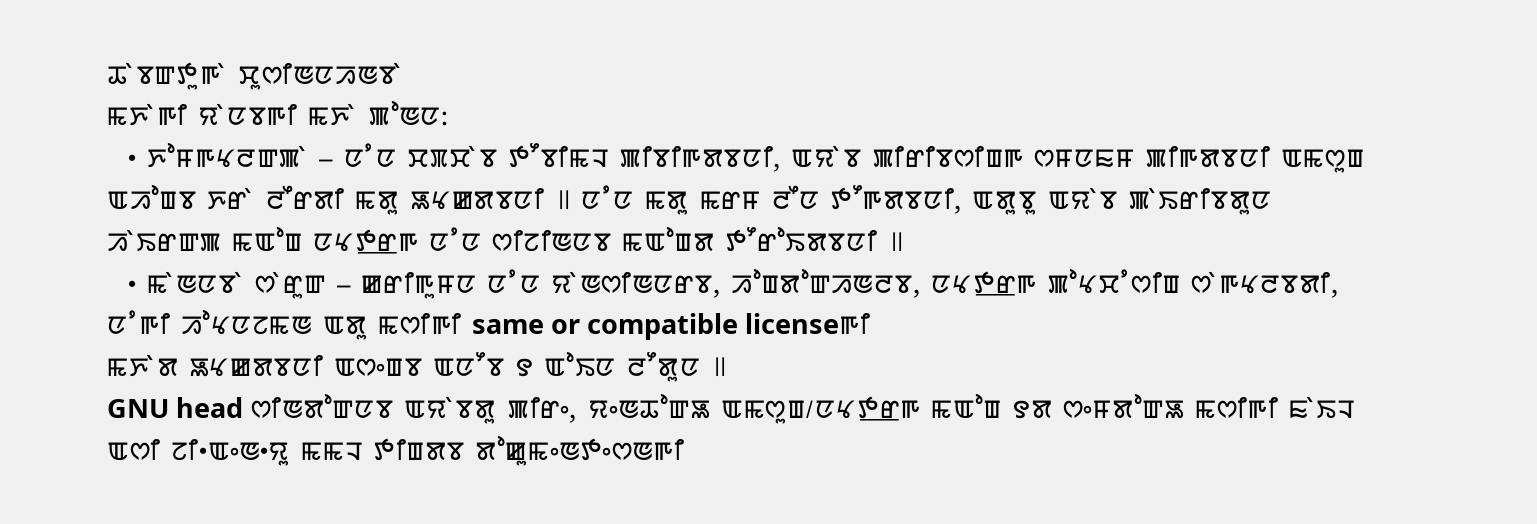ꯊꯥꯕꯛꯇꯨꯒꯥ ꯆꯨꯁꯤꯟꯅꯍꯟꯕꯥ
ꯃꯈꯥꯒꯤ ꯌꯥꯅꯕꯒꯤ ꯃꯈꯥ ꯄꯣꯟꯅ:
  • ꯈꯣꯝꯒꯠꯂꯛꯄꯥ – ꯅꯪꯅ ꯆꯞꯆꯥꯕ ꯇꯧꯕꯤꯃꯜ ꯄꯤꯕꯤꯒꯗꯕꯅꯤ, ꯑꯌꯥꯕ ꯄꯤꯔꯤꯕꯁꯤꯡꯒ ꯁꯝꯅꯐꯝ ꯄꯤꯒꯗꯕꯅꯤ ꯑꯃꯁꯨꯡ ꯑꯍꯣꯡꯕ ꯈꯔꯥ ꯂꯩꯔꯗꯤ ꯃꯗꯨ ꯎꯠꯀꯗꯕꯅꯤ ꯫ ꯅꯪꯅ ꯃꯗꯨ ꯃꯔꯝ ꯂꯩꯅ ꯇꯧꯒꯗꯕꯅꯤ, ꯑꯗꯨꯕꯨ ꯑꯌꯥꯕ ꯄꯥꯏꯔꯤꯕꯗꯨꯅ ꯍꯥꯏꯔꯛꯄ ꯃꯑꯣꯡ ꯅꯠꯇ꯭ꯔꯒ ꯅꯪꯅ ꯁꯤꯖꯤꯟꯅꯕ ꯃꯑꯣꯡꯗ ꯇꯧꯔꯣꯏꯗꯕꯅꯤ ꯫
  • ꯃꯥꯟꯅꯕꯥ ꯁꯥꯔꯨꯛ – ꯀꯔꯤꯒꯨꯝꯅ ꯅꯪꯅ ꯌꯥꯟꯁꯤꯟꯅꯔꯕ, ꯍꯣꯡꯗꯣꯛꯍꯟꯂꯕ, ꯅꯠꯇ꯭ꯔꯒ ꯄꯣꯠꯆꯪꯁꯤꯡ ꯁꯥꯒꯠꯂꯕꯗꯤ, ꯅꯪꯒꯤ ꯍꯣꯠꯅꯖꯃꯟ ꯑꯗꯨ ꯃꯁꯤꯒꯤ same or compatible licenseꯒꯤ
ꯃꯈꯥꯗ ꯎꯠꯀꯗꯕꯅꯤ ꯑꯁꯦꯡꯕ ꯑꯅꯧꯕ ꯱ ꯑꯣꯏꯅ ꯂꯧꯗꯨꯅ ꯫
GNU head ꯁꯤꯟꯗꯣꯛꯅꯕ ꯑꯌꯥꯕꯗꯨ ꯄꯤꯔꯦ, ꯌꯦꯟꯊꯣꯛꯎ ꯑꯃꯁꯨꯡ/ꯅꯠꯇ꯭ꯔꯒ ꯃꯑꯣꯡ ꯱ꯗ ꯁꯦꯝꯗꯣꯛꯎ ꯃꯁꯤꯒꯤ ꯐꯥꯏꯜ ꯑꯁꯤ ꯖꯤ•ꯑꯦꯟ•ꯌꯨ ꯃꯃꯜ ꯇꯤꯡꯗꯕ ꯗꯣꯀꯨꯃꯦꯟꯇꯦꯁꯟꯒꯤ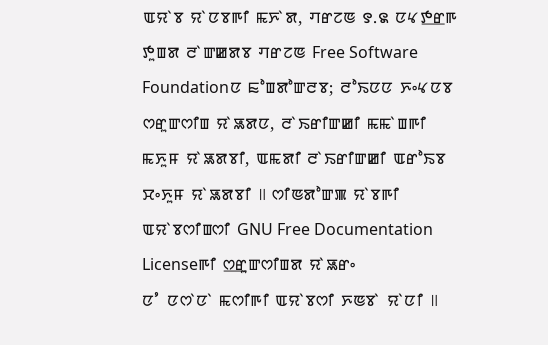ꯑꯌꯥꯕ ꯌꯥꯅꯕꯒꯤ ꯃꯈꯥꯗ, ꯚꯔꯖꯟ ꯱.꯲ ꯅꯠꯇ꯭ꯔꯒ ꯇꯨꯡꯗ ꯂꯥꯛꯀꯗꯕ ꯚꯔꯖꯟ Free Software Foundationꯅ ꯐꯣꯡꯗꯣꯛꯂꯕ; ꯂꯣꯏꯅꯅ ꯈꯦꯠꯅꯕ ꯁꯔꯨꯛꯁꯤꯡ ꯌꯥꯎꯗꯅ, ꯂꯥꯏꯔꯤꯛꯀꯤ ꯃꯃꯥꯡꯒꯤ ꯃꯈꯨꯝ ꯌꯥꯎꯗꯕꯤ, ꯑꯃꯗꯤ ꯂꯥꯏꯔꯤꯛꯀꯤ ꯑꯔꯣꯏꯕ ꯆꯦꯈꯨꯝ ꯌꯥꯎꯗꯕꯤ ꯫ ꯁꯤꯟꯗꯣꯛꯄ ꯌꯥꯕꯒꯤ ꯑꯌꯥꯕꯁꯤꯡꯁꯤ GNU Free Documentation Licenseꯒꯤ ꯁ꯭ꯔꯨꯛꯁꯤꯡꯗ ꯌꯥꯎꯔꯦ
ꯅꯪ ꯅꯁꯥꯅꯥ ꯃꯁꯤꯒꯤ ꯑꯌꯥꯕꯁꯤ ꯈꯟꯕꯥ ꯌꯥꯅꯤ ꯫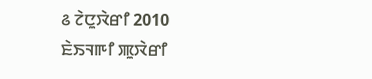꯴ ꯖꯥꯅꯨꯋꯥꯔꯤ 2010
ꯐꯥꯏꯜꯒꯤ ꯄꯨꯋꯥꯔꯤ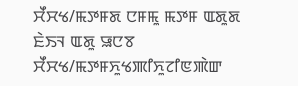ꯆꯩꯆꯠ/ꯃꯇꯝꯗ ꯅꯝꯃꯨ ꯃꯇꯝ ꯑꯗꯨꯗ ꯐꯥꯏꯜ ꯑꯗꯨ ꯎꯅꯕ
ꯆꯩꯆꯠ/ꯃꯇꯝꯈꯨꯠꯄꯤꯈꯨꯖꯤꯟꯄꯥꯛ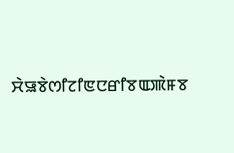ꯆꯥꯎꯕꯥꯁꯤꯖꯤꯟꯅꯔꯤꯕꯑꯄꯥꯝꯕ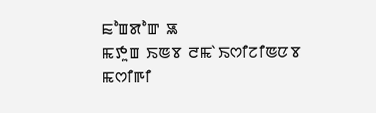ꯐꯣꯡꯗꯣꯛ ꯎ
ꯃꯇꯨꯡ ꯏꯟꯕ ꯂꯃꯥꯏꯁꯤꯖꯤꯟꯅꯕ ꯃꯁꯤꯒꯤ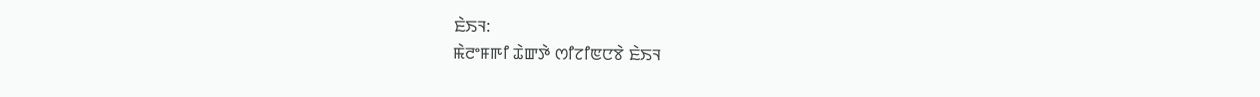ꯐꯥꯏꯜ:
ꯃꯥꯂꯦꯝꯒꯤ ꯊꯥꯛꯇꯥ ꯁꯤꯖꯤꯟꯅꯕꯥ ꯐꯥꯏꯜ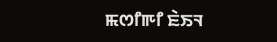ꯃꯁꯤꯒꯤ ꯐꯥꯏꯜ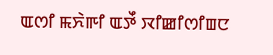ꯑꯁꯤ ꯃꯈꯥꯒꯤ ꯑꯇꯩ ꯋꯤꯀꯤꯁꯤꯡꯅ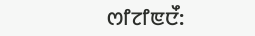ꯁꯤꯖꯤꯟꯅꯩ: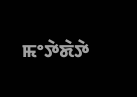ꯃꯦꯇꯥꯗꯥꯇꯥ